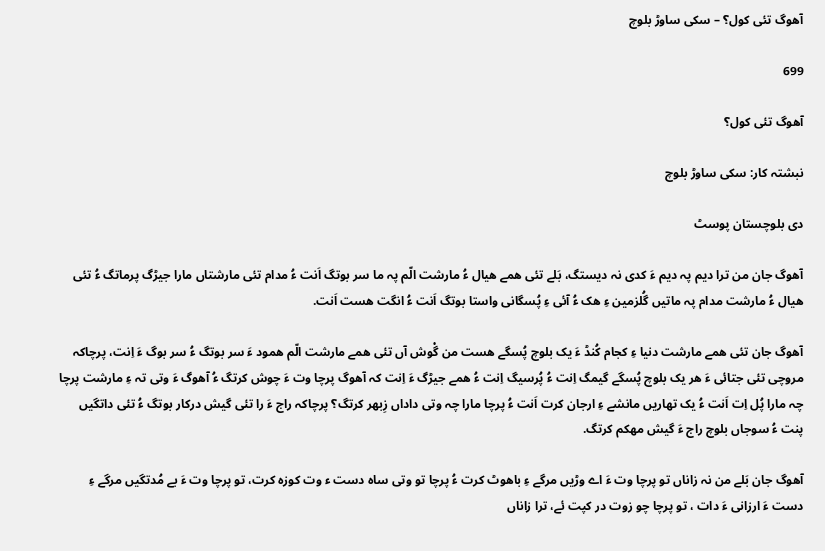آھوگ تئی کول؟ – سکی ساوڑ بلوچ

699

آھوگ تئی کول؟

نبشتہ کار: سکی ساوڑ بلوچ

دی بلوچستان پوسٹ

آھوگ جان من ترا دیم پہ دیم ءَ کدی نہ دیستگ، بَلے تئی ھمے ھیال ءُ مارشت الّم پہ ما سر بوتگ اَنت ءُ مدام تئی مارشتاں مارا جیڑگ پرماتگ ءُ تئی ھیال ءُ مارشت مدام پہ ماتیں گُلزمین ءِ ھک ءُ آئی ءِ پُسگانی واستا بوتگ اَنت ءُ انگت ھست اَنت.

آھوگ جان تئی ھمے مارشت دنیا ءِ کجام کُنڈ ءَ یک بلوچ پُسگے ھست من گْوش آں تئی ھمے مارشت الّم ھمود ءَ سر بوتگ ءُ سر بوگ ءَ اِنت، پرچاکہ مروچی تئی جتائی ءَ ھر یک بلوچ پُسگے گیمگ اِنت ءُ پُرسیگ اِنت ءُ ھمے جیڑگ ءَ اِنت کہ آھوگ پرچا وت ءَ چوش کرتگ ءُ آھوگ ءَ وتی تہ ءِ مارشت پرچا چہ مارا پُل اِت اَنت ءُ یک تھاریں مانشے ءِ ارجان کرت اَنت ءُ پرچا مارا چہ وتی داداں زِبھر کرتگ؟ پرچاکہ راج ءَ را تئی گیش درکار بوتگ ءُ تئی داتگیں پنت ءُ سوجاں بلوچ راج ءَ گیش مھکم کرتگ.

آھوگ جان بَلے من نہ زاناں تو پرچا وت ءَ اے وڑیں مرگے ءِ باھوٹ کرت ءُ پرچا تو وتی ساہ دست ء وت کوزہ کرت، تو پرچا وت ءَ بے مُدتگیں مرگے ءِ دست ءَ ارزانی ءَ دات ، تو پرچا چو زوت در کپت ئے، ترا زاناں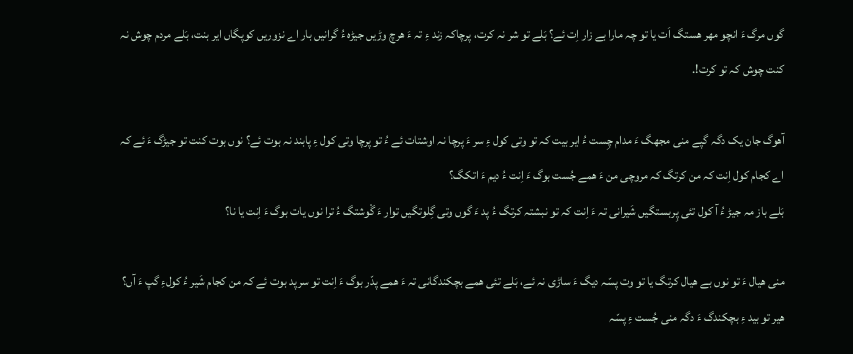گوں مرگ ءَ انچو مھر ھستگ اَت یا تو چہ مارا بے زار اِت ئے؟ بَلے تو شر نہ کرت، پرچاکہ زند ءِ تہ ءَ ھرچ وڑیں جیڑہ ءُ گرانیں بار اے نزوریں کوپگاں ایر بنت، بَلے مردم چوش نہ کنت چوش کہ تو کرت!.

آھوگ جان یک دگہ گپے منی مجھگ ءَ مدام چِست ءُ ایر بیت کہ تو وتی کول ءِ سر ءَ پرچا نہ اوشتات ئے ءُ تو پرچا وتی کول ءِ پابند نہ بوت ئے؟ نوں بوت کنت تو جیڑگ ءَ ئے کہ اے کجام کول اِنت کہ من کرتگ کہ مروچی من ءَ ھمے جُست بوگ ءَ اِنت ءُ دیم ءَ اتکگ؟
بَلے باز مہ جیڑ ءُ آ کول تئی پِربستگیں شَیرانی تہ ءَ اِنت کہ تو نبشتہ کرتگ ءُ پد ءَ گوں وتی گِلوتگیں توار ءَ گْوشتگ ءُ ترا نوں یات بوگ ءَ اِنت یا نا؟

منی ھیال ءَ تو نوں بے ھیال کرتگ یا تو وت پسّہ دیگ ءَ ساڑی نہ ئے، بَلے تئی ھمے بچکندگانی تہ ءَ ھمے پدّر بوگ ءَ اِنت تو سرپد بوت ئے کہ من کجام شَیر ءُ کولءِ گپ ءَ آں؟
ھیر تو بید ءِ بچکندگ ءَ دگہ منی جُست ءِ پسّہ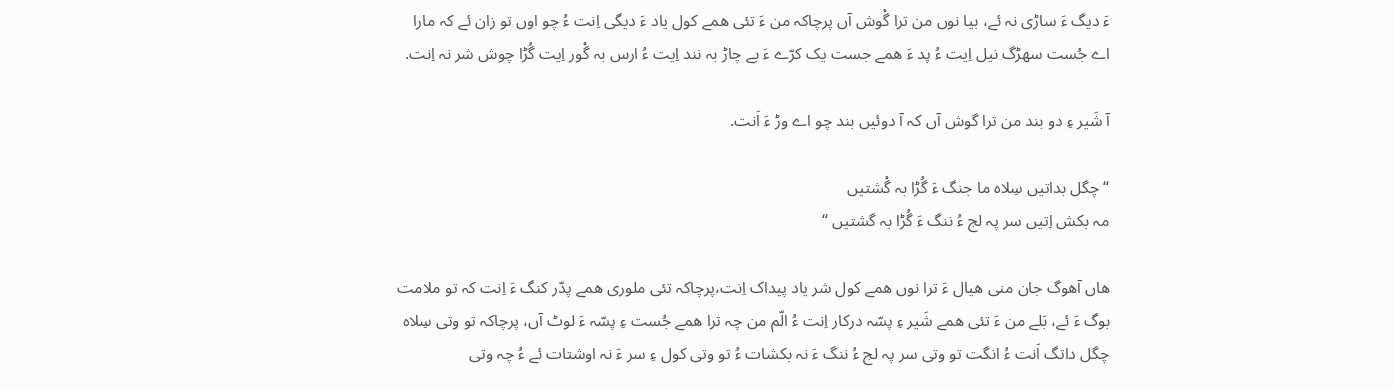ءَ دیگ ءَ ساڑی نہ ئے، بیا نوں من ترا گْوش آں پرچاکہ من ءَ تئی ھمے کول یاد ءَ دیگی اِنت ءُ چو اوں تو زان ئے کہ مارا اے جُست سھڑگ نیل اِیت ءُ پد ءَ ھمے جست یک کرّے ءَ بے چاڑ بہ نند اِیت ءُ ارس بہ گْور اِیت گُڑا چوش شر نہ اِنت.

آ شَیر ءِ دو بند من ترا گوش آں کہ آ دوئیں بند چو اے وڑ ءَ اَنت.

“چگل بداتیں سِلاہ ما جنگ ءَ گُڑا بہ گْشتیں
مہ بکش اِتیں سر پہ لج ءُ ننگ ءَ گُڑا بہ گشتیں “

ھاں آھوگ جان منی ھیال ءَ ترا نوں ھمے کول شر یاد پیداک اِنت،پرچاکہ تئی ملوری ھمے پدّر کنگ ءَ اِنت کہ تو ملامت بوگ ءَ ئے، بَلے من ءَ تئی ھمے شَیر ءِ پسّہ درکار اِنت ءُ الّم من چہ ترا ھمے جُست ءِ پسّہ ءَ لوٹ آں، پرچاکہ تو وتی سِلاہ چگل داتگ اَنت ءُ انگت تو وتی سر پہ لج ءُ ننگ ءَ نہ بکشات ءُ تو وتی کول ءِ سر ءَ نہ اوشتات ئے ءُ چہ وتی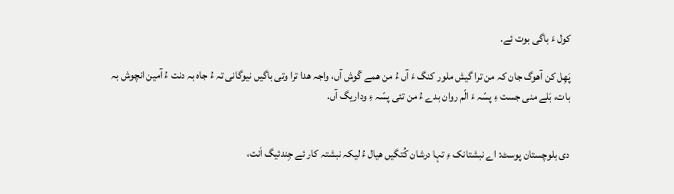کول ءَ باگی بوت ئے.

پَھِل کن آھوگ جان کہ من ترا گیش ملور کنگ ءَ آں ءُ من ھمے گْوش آں، واجہ ھدا ترا وتی باگیں نیوگانی تہ ءُ جاہ بہ دنت ءُ آمین انچوش بہ بات، بَلے منی جست ءِ پسّہ ءَ الّم روان بدے ءُ من تئی پسّہ ءِ وداریگ آں.


دی بلوچستان پوسٹ: اے نبشتانک ءِ تہا درشان کُتگیں ھیال ءُ لیکہ نبشتہ کار ئے جِندئیگ اَنت،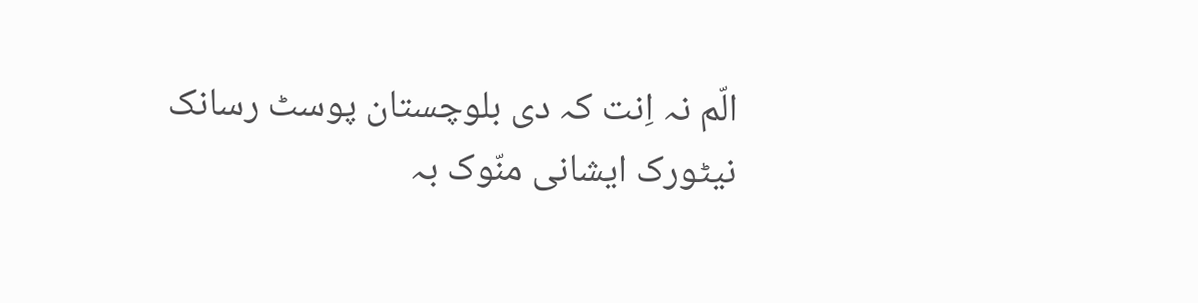الّم نہ اِنت کہ دی بلوچستان پوسٹ رسانک نیٹورک ایشانی منّوک بہ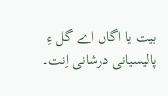بیت یا اگاں اے گل ءِ پالیسیانی درشانی اِنت۔